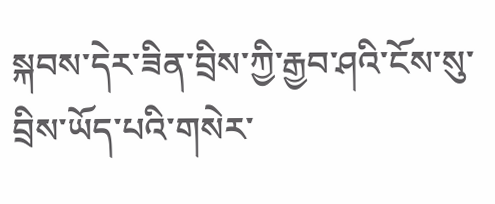སྐབས་དེར་ཟིན་བྲིས་ཀྱི་རྒྱབ་ཤའི་ངོས་སུ་བྲིས་ཡོད་པའི་གསེར་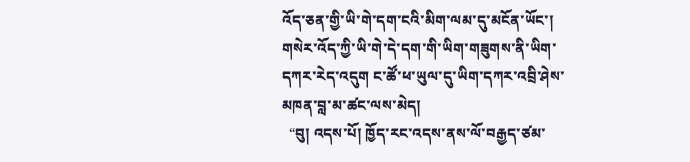འོད་ཅན་གྱི་ཡི་གེ་དག་ངའི་མིག་ལམ་དུ་མངོན་ཡོང་། གསེར་འོད་ཀྱི་ཡི་གེ་དེ་དག་གི་ཡིག་གཟུགས་ནི་ཡིག་དཀར་རེད་འདུག ང་ཚོ་ཕ་ཡུལ་དུ་ཡིག་དཀར་འབྲི་ཤེས་མཁན་བླ་མ་ཚང་ལས་མེད།
  “བུ། འདས་པོ། ཁྱོད་རང་འདས་ནས་ལོ་བརྒྱད་ཙམ་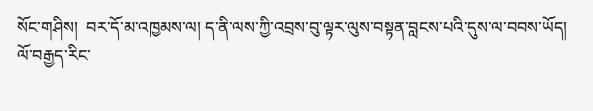སོང་གཤིས།  བར་དོ་མ་འཁྱམས་ལ། ད་ནི་ལས་ཀྱི་འབྲས་བུ་ལྟར་ལུས་བསྟན་བླངས་པའི་དུས་ལ་བབས་ཡོད། ལོ་བརྒྱད་རིང་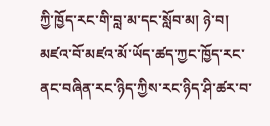ཀྱི་ཁྱོད་རང་གི་བླ་མ་དང་སློབ་མ། ཉེ་བ། མཛའ་བོ་མཛའ་མོ་ཡོད་ཚད་ཀྱང་ཁྱོད་རང་ནང་བཞིན་རང་ཉིད་ཀྱིས་རང་ཉིད་ཤི་ཚར་བ་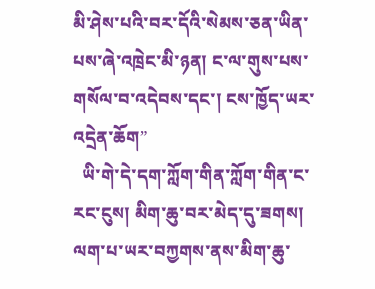མི་ཤེས་པའི་བར་དོའི་སེམས་ཅན་ཡིན་པས་ཞེ་འཁྲེང་མི་ཉན། ང་ལ་གུས་པས་གསོལ་བ་འདེབས་དང་། ངས་ཁྱོད་ཡར་འདྲེན་ཆོག”
  ཡི་གེ་དེ་དག་ཀློག་གིན་ཀློག་གིན་ང་རང་ངུས། མིག་ཆུ་བར་མེད་དུ་ཟགས། ལག་པ་ཡར་བཀྱགས་ནས་མིག་ཆུ་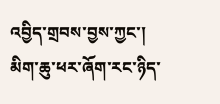འབྱིད་གྲབས་བྱས་ཀྱང་། མིག་ཆུ་ཕར་ཞོག་རང་ཉིད་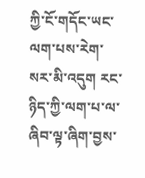ཀྱི་ངོ་གདོང་ཡང་ལག་པས་རེག་སར་མི་འདུག རང་ཉིད་ཀྱི་ལག་པ་ལ་ཞིབ་ལྟ་ཞིག་བྱས་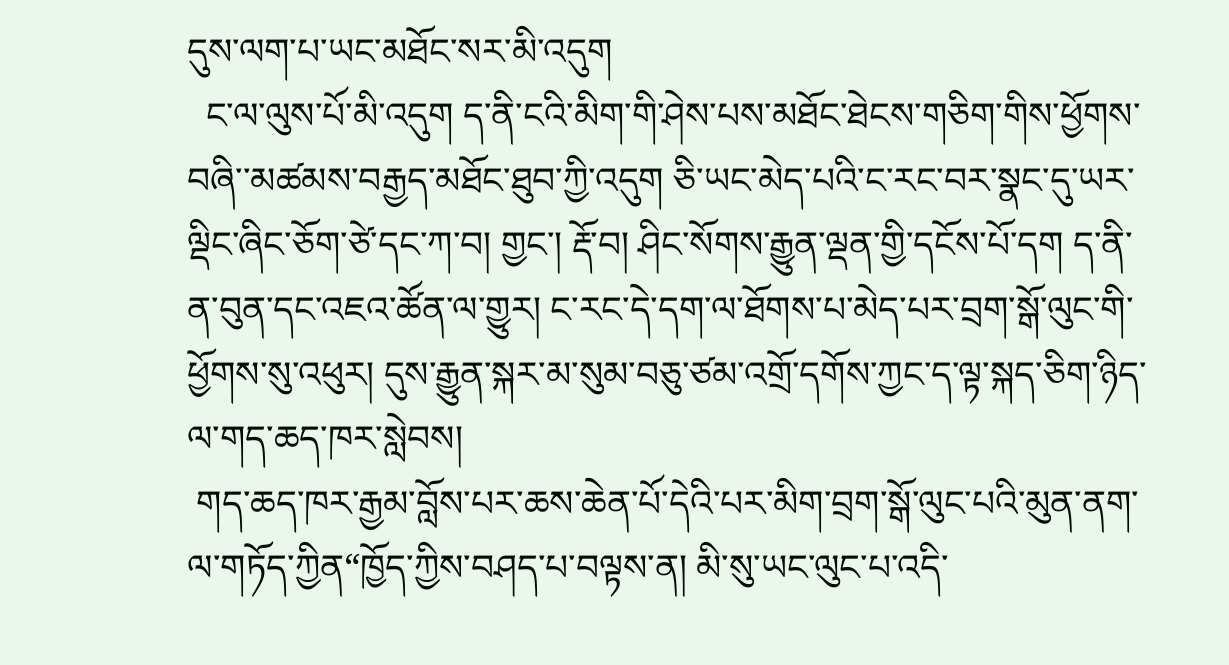དུས་ལག་པ་ཡང་མཐོང་སར་མི་འདུག
  ང་ལ་ལུས་པོ་མི་འདུག ད་ནི་ངའི་མིག་གི་ཤེས་པས་མཐོང་ཐེངས་གཅིག་གིས་ཕྱོགས་བཞི་་མཚམས་བརྒྱད་མཐོང་ཐུབ་ཀྱི་འདུག ཅི་ཡང་མེད་པའི་ང་རང་བར་སྣང་དུ་ཡར་ལྡིང་ཞིང་ཅོག་ཙེ་དང་ཀ་བ། གྱང་། རྡོ་བ། ཤིང་སོགས་རྒྱུན་ལྡན་གྱི་དངོས་པོ་དག ད་ནི་ན་བུན་དང་འཇའ་ཚོན་ལ་གྱུར། ང་རང་དེ་དག་ལ་ཐོགས་པ་མེད་པར་བྲག་སྒོ་ལུང་གི་ཕྱོགས་སུ་འཕུར། དུས་རྒྱུན་སྐར་མ་སུམ་བཅུ་ཙམ་འགྲོ་དགོས་ཀྱང་ད་ལྟ་སྐད་ཅིག་ཉིད་ལ་གད་ཆད་ཁར་སླེབས།
 གད་ཆད་ཁར་རྒྱམ་བློས་པར་ཆས་ཆེན་པོ་དེའི་པར་མིག་བྲག་སྒོ་ལུང་པའི་མུན་ནག་ལ་གཏོད་ཀྱིན“ཁྱོད་ཀྱིས་བཤད་པ་བལྟས་ན། མི་སུ་ཡང་ལུང་པ་འདི་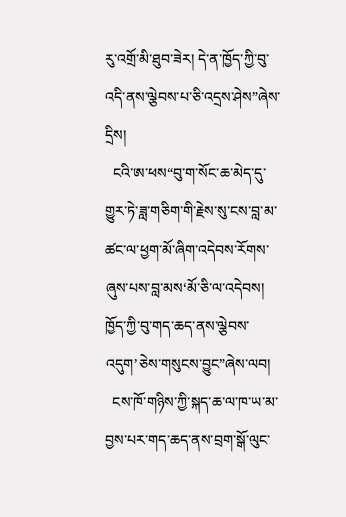རུ་འགྲོ་མི་ཐུབ་ཟེར། དེ་ན་ཁྱོད་ཀྱི་བུ་འདི་ནས་ལྕེབས་པ་ཅི་འདྲས་ཤེས”ཞེས་དྲིས།
  ངའི་ཨ་ཕས“བུ་ག་སོང་ཆ་མེད་དུ་གྱུར་ཏེ་ཟླ་གཅིག་གི་རྗེས་སུ་ངས་བླ་མ་ཚང་ལ་ཕྱག་མོ་ཞིག་འདེབས་རོགས་ཞུས་པས་བླ་མས‘མོ་ཅི་ལ་འདེབས། ཁྱོད་ཀྱི་བུ་གད་ཆད་ནས་ལྕེབས་འདུག’ཅེས་གསུངས་བྱུང”ཞེས་ལབ།
  ངས་ཁོ་གཉིས་ཀྱི་སྐད་ཆ་ལ་ཁ་ཡ་མ་བྱས་པར་གད་ཆད་ནས་བྲག་སྒོ་ལུང་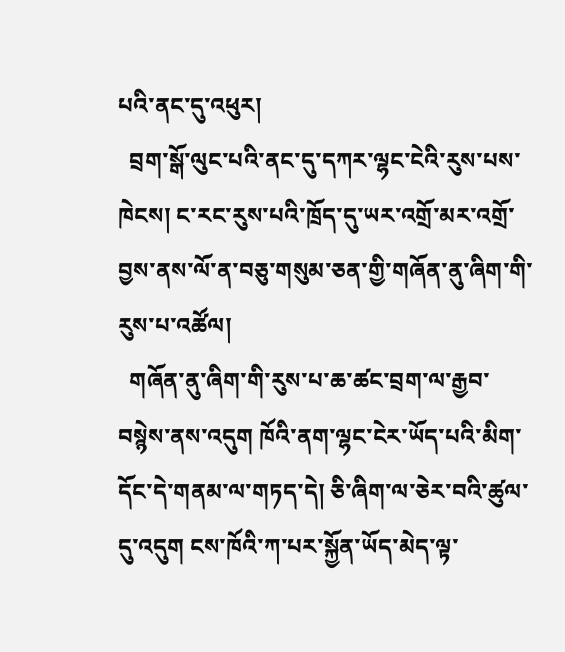པའི་ནང་དུ་འཕུར།
  བྲག་སྒོ་ལུང་པའི་ནང་དུ་དཀར་ལྷང་ངེའི་རུས་པས་ཁེངས། ང་རང་རུས་པའི་ཁྲོད་དུ་ཡར་འགྲོ་མར་འགྲོ་བྱས་ནས་ལོ་ན་བཅུ་གསུམ་ཅན་གྱི་གཞོན་ནུ་ཞིག་གི་རུས་པ་འཚོལ།
  གཞོན་ནུ་ཞིག་གི་རུས་པ་ཆ་ཚང་བྲག་ལ་རྒྱབ་བསྙེས་ནས་འདུག ཁོའི་ནག་ལྷང་ངེར་ཡོད་པའི་མིག་དོང་དེ་གནམ་ལ་གཏད་དེ། ཅི་ཞིག་ལ་ཅེར་བའི་ཚུལ་དུ་འདུག ངས་ཁོའི་ཀ་པར་སྐྱོན་ཡོད་མེད་ལྟ་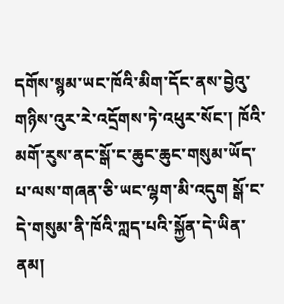དགོས་སྙམ་ཡང་ཁོའི་མིག་དོང་ནས་བྱེའུ་གཉིས་འུར་རེ་འདྲོགས་ཏེ་འཕུར་སོང་། ཁོའི་མགོ་རུས་ནང་སྒོ་ང་ཆུང་ཆུང་གསུམ་ཡོད་པ་ལས་གཞན་ཅི་ཡང་ལྷག་མི་འདུག སྒོ་ང་དེ་གསུམ་ནི་ཁོའི་ཀླད་པའི་སྐྱོན་དེ་ཡིན་ནམ།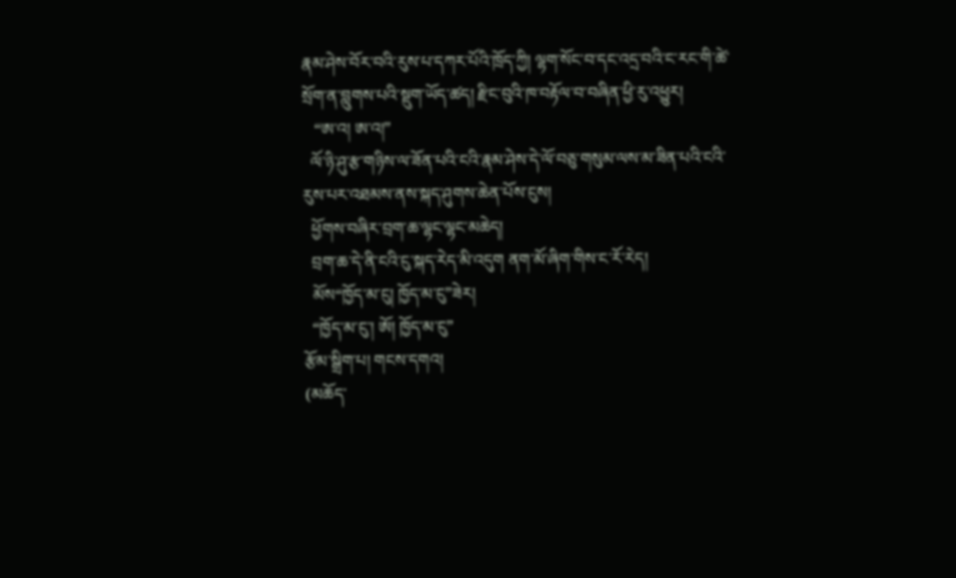རྣམ་ཤེས་བོར་བའི་རུས་པ་དཀར་པོའི་ཁྲོད་ཀྱི། ལྷག་སོང་བ་དང་འདྲ་བའི་ང་རང་གི་ཚེ་སྲོག་ན་བླུགས་པའི་སྡུག་ཡོད་ཚད། རྫིང་བུའི་ཁ་བརྟོལ་བ་བཞིན་ཕྱི་རུ་འཕྱུར།
   “ཨ་འ། ཨ་འ།”
  ལོ་ཉི་ཤུ་རྩ་གཉིས་ལ་ཟོན་པའི་ངའི་རྣམ་ཤེས་དེ་ལོ་བཅུ་གསུམ་ལས་མ་ཟིན་པའི་ངའི་རུས་པར་འཐམས་ནས་སྐད་ཤུགས་ཆེན་པོས་ངུས།
  ཕྱོགས་བཞིར་བྲག་ཆ་ལྷང་ལྷང་མཆེད།
  བྲག་ཆ་དེ་ནི་ངའི་ངུ་སྐད་རེད་མི་འདུག ནག་མོ་ཞིག་གིས་ང་རོ་རེད།
  མོས“ཁྱོད་མ་ངུ། ཁྱོད་མ་ངུ”ཟེར།
  “ཁྱོད་མ་ངུ་། ཨོ། ཁྱོད་མ་ངུ”
རྩོམ་སྒྲིག་པ། གངས་དགའ།
(མཆོད་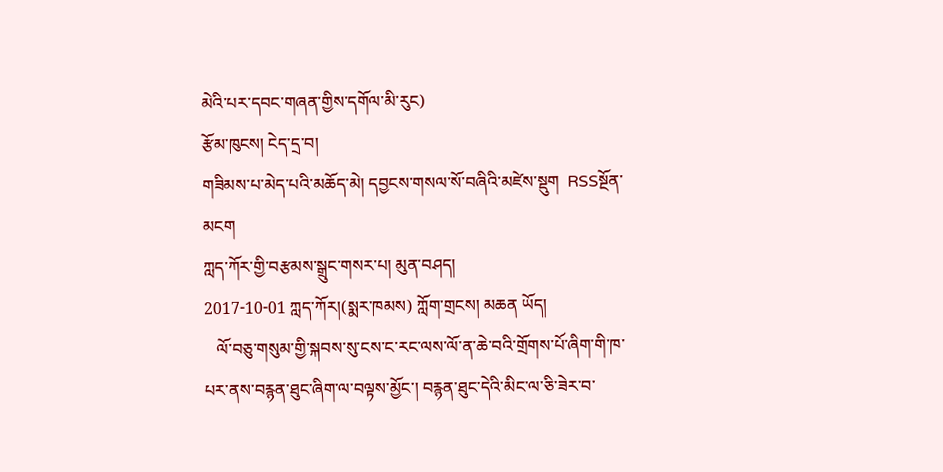མེའི་པར་དབང་གཞན་གྱིས་དགོལ་མི་རུང)
རྩོམ་ཁུངས། ངེད་དྲ་བ།
གཟིམས་པ་མེད་པའི་མཆོད་མེ། དབྱངས་གསལ་སོ་བཞིའི་མཛེས་སྡུག  RSSསྔོན་མངག
ཀླད་ཀོར་གྱི་བརྩམས་སྒྲུང་གསར་པ། མུན་བཤད།
2017-10-01 ཀླད་ཀོར།(སྨར་ཁམས) ཀློག་གྲངས། མཆན ཡོད།
   ལོ་བཅུ་གསུམ་གྱི་སྐབས་སུ་ངས་ང་རང་ལས་ལོ་ན་ཆེ་བའི་གྲོགས་པོ་ཞིག་གི་ཁ་པར་ནས་བརྙན་ཐུང་ཞིག་ལ་བལྟས་མྱོང་། བརྙན་ཐུང་དེའི་མིང་ལ་ཅི་ཟེར་བ་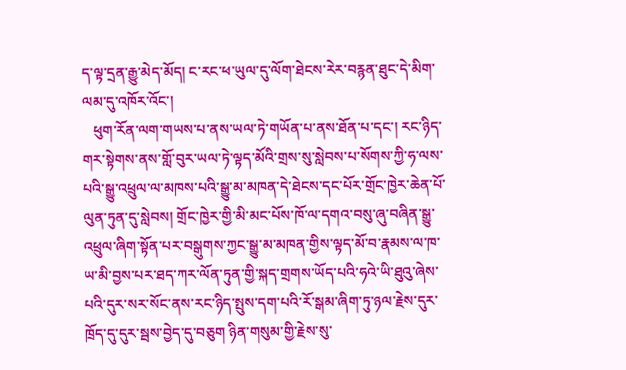ད་ལྟ་དྲན་རྒྱུ་མེད་མོད། ང་རང་ཕ་ཡུལ་དུ་ལོག་ཐེངས་རེར་བརྙན་ཐུང་དེ་མིག་ལམ་དུ་འཁོར་འོང་།
   ཕུག་རོན་ལག་གཡས་པ་ནས་ཡལ་ཏེ་གཡོན་པ་ནས་ཐོན་པ་དང་། རང་ཉིད་གར་སྟེགས་ནས་གློ་བུར་ཡལ་ཏེ་ལྟད་མོའི་གྲས་སུ་སླེབས་པ་སོགས་ཀྱི་ཧ་ལས་པའི་སྒྱུ་འཕྲུལ་ལ་མཁས་པའི་སྒྱུ་མ་མཁན་དེ་ཐེངས་དང་པོར་གྲོང་ཁྱེར་ཆེན་པོ་ལུན་ཏུན་དུ་སླེབས། གྲོང་ཁྱེར་གྱི་མི་མང་པོས་ཁོ་ལ་དགའ་བསུ་ཞུ་བཞིན་སྒྱུ་འཕྲུལ་ཞིག་སྟོན་པར་བསྒུགས་ཀྱང་སྒྱུ་མ་མཁན་གྱིས་ལྟད་མོ་བ་རྣམས་ལ་ཁ་ཡ་མི་བྱས་པར་ཐད་ཀར་ལོན་ཏུན་གྱི་སྐད་གྲགས་ཡོད་པའི་ཧའེ་ཡི་ཐུའུ་ཞེས་པའི་དུར་སར་སོང་ནས་རང་ཉིད་སྤུས་དག་པའི་རོ་སྒམ་ཞིག་ཏུ་ཉལ་རྗེས་དུར་ཁྲོད་དུ་དུར་སྦས་བྱེད་དུ་བཅུག ཉིན་གསུམ་གྱི་རྗེས་སུ་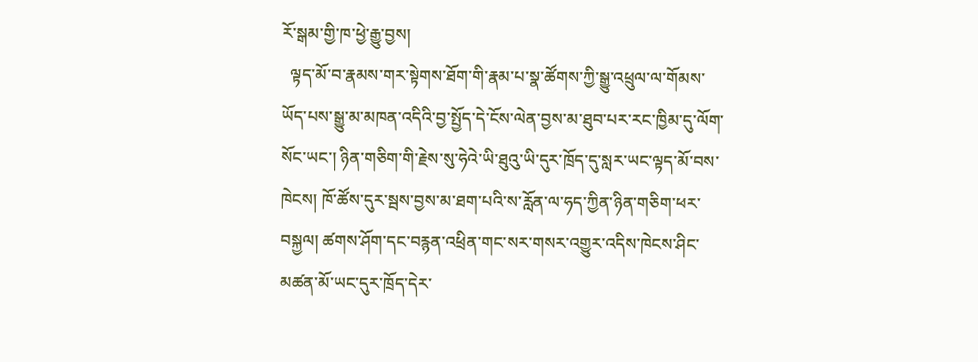རོ་སྒམ་གྱི་ཁ་ཕྱེ་རྒྱུ་བྱས།
  ལྟད་མོ་བ་རྣམས་གར་སྟེགས་ཐོག་གི་རྣམ་པ་སྣ་ཚོགས་ཀྱི་སྒྱུ་འཕྲུལ་ལ་གོམས་ཡོད་པས་སྒྱུ་མ་མཁན་འདིའི་བྱ་སྤྱོད་དེ་ངོས་ལེན་བྱས་མ་ཐུབ་པར་རང་ཁྱིམ་དུ་ལོག་སོང་ཡང་། ཉིན་གཅིག་གི་རྗེས་སུ་ཧེའེ་ཡི་ཐུའུ་ཡི་དུར་ཁྲོད་དུ་སླར་ཡང་ལྟད་མོ་བས་ཁེངས། ཁོ་ཚོས་དུར་སྦས་བྱས་མ་ཐག་པའི་ས་རློན་ལ་ཧད་ཀྱིན་ཉིན་གཅིག་ཕར་བསྐྱལ། ཚགས་ཤོག་དང་བརྙན་འཕྲིན་གང་སར་གསར་འགྱུར་འདིས་ཁེངས་ཤིང་མཚན་མོ་ཡང་དུར་ཁྲོད་དེར་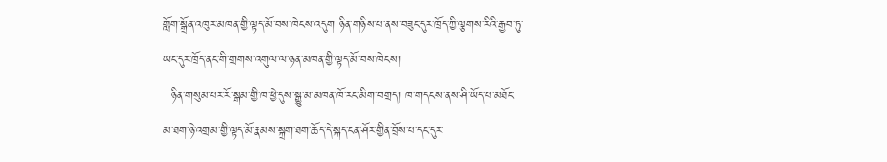གློག་སྒྲོན་འཁུར་མཁན་གྱི་ལྟད་མོ་བས་ཁེངས་འདུག ཉིན་གཉིས་པ་ནས་བཟུང་དུར་ཁྲོད་ཀྱི་ལྕགས་རིའི་རྒྱབ་ཏུ་ཡང་དུར་ཁྲོད་ནང་གི་གྲགས་འགུལ་ལ་ཉན་མཁན་གྱི་ལྟད་མོ་བས་ཁེངས།
  ཉིན་གསུམ་པར་རོ་སྒམ་གྱི་ཁ་ཕྱེ་དུས་སྒྱུ་མ་མཁན་ཁོ་རང་མིག་བགྲད། ཁ་གདངས་ནས་ཤི་ཡོད་པ་མཐོང་མ་ཐག་ཉེ་འགྲམ་གྱི་ལྟད་མོ་རྣམས་སྐྲག་ཐག་ཆོད་དེ་སྐད་ངན་ཤོར་གྱིན་བྲོས་པ་དང་དུར་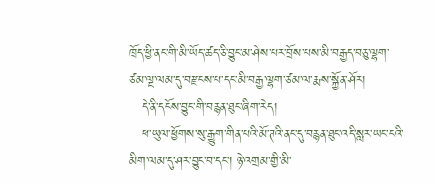ཁྲོད་ཕྱི་ནང་གི་མི་ཡོད་ཚད་ཅི་བྱུང་མ་ཤེས་པར་བྲོས་པས་མི་བརྒྱད་བཅུ་ལྷག་ཙམ་ལྔ་ལམ་དུ་བརྫངས་པ་དང་མི་བརྒྱ་ལྷག་ཙམ་ལ་རྨས་སྐྱོན་ཤོར།
   དེ་ནི་དངོས་བྱུང་གི་བརྙན་ཐུང་ཞིག་རེད།
   ཕ་ཡུལ་ཕྱོགས་སུ་རྒྱུག་གིན་པའི་མོ་ཊའི་ནང་དུ་བརྙན་ཐུང་འདི་སླར་ཡང་ངའི་མིག་ལམ་དུ་ཤར་བྱུང་བ་དང་། ཉེ་འགྲམ་གྱི་མི་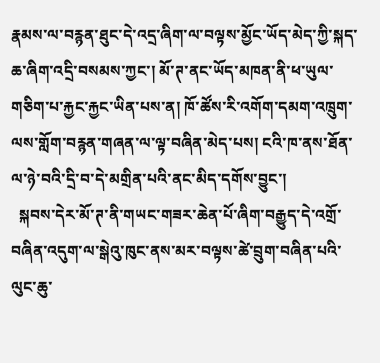རྣམས་ལ་བརྙན་ཐུང་དེ་འདྲ་ཞིག་ལ་བལྟས་མྱོང་ཡོད་མེད་ཀྱི་སྐད་ཆ་ཞིག་འདྲི་བསམས་ཀྱང་། མོ་ཊ་ནང་ཡོད་མཁན་ནི་ཕ་ཡུལ་གཅིག་པ་རྐྱང་རྐྱང་ཡིན་པས་ན། ཁོ་ཚོས་རི་འགོག་དམག་འཁྲུག་ལས་གློག་བརྙན་གཞན་ལ་ལྟ་བཞིན་མེད་པས། ངའི་ཁ་ནས་ཐོན་ལ་ཉེ་བའི་དྲི་བ་དེ་མགྲིན་པའི་ནང་མིད་དགོས་བྱུང་།
  སྐབས་དེར་མོ་ཊ་ནི་གཡང་གཟར་ཆེན་པོ་ཞིག་བརྒྱུད་དེ་འགྲོ་བཞིན་འདུག་ལ་སྒེའུ་ཁུང་ནས་མར་བལྟས་ཚེ་བྲུག་བཞིན་པའི་ལུང་ཆུ་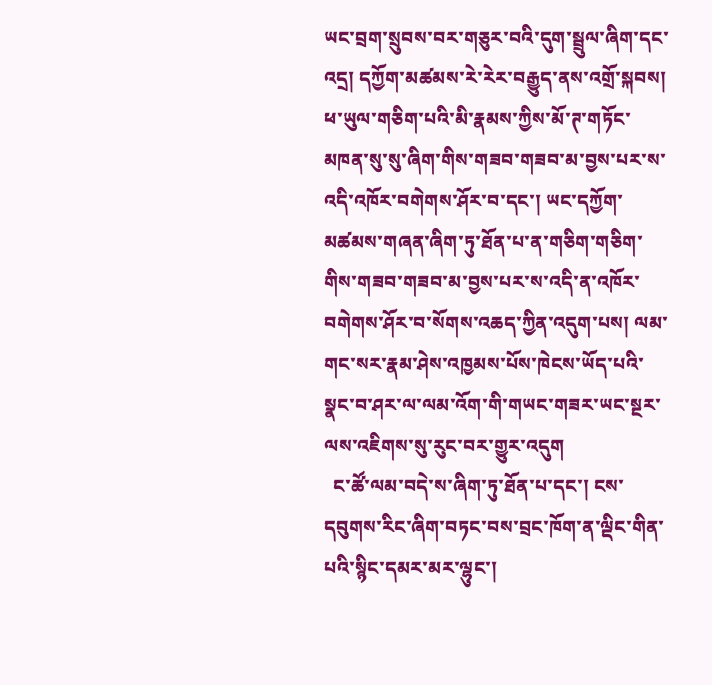ཡང་བྲག་སྲུབས་བར་གཅུར་བའི་དུག་སྦྲུལ་ཞིག་དང་འདྲ། དཀྱོག་མཚམས་རེ་རེར་བརྒྱུད་ནས་འགྲོ་སྐབས། ཕ་ཡུལ་གཅིག་པའི་མི་རྣམས་ཀྱིས་མོ་ཊ་གཏོང་མཁན་སུ་སུ་ཞིག་གིས་གཟབ་གཟབ་མ་བྱས་པར་ས་འདི་འཁོར་བགེགས་ཤོར་བ་དང་། ཡང་དཀྱོག་མཚམས་གཞན་ཞིག་ཏུ་ཐོན་པ་ན་གཅིག་གཅིག་གིས་གཟབ་གཟབ་མ་བྱས་པར་ས་འདི་ན་འཁོར་བགེགས་ཤོར་བ་སོགས་འཆད་ཀྱིན་འདུག་པས། ལམ་གང་སར་རྣམ་ཤེས་འཁྱམས་པོས་ཁེངས་ཡོད་པའི་སྣང་བ་ཤར་ལ་ལམ་འོག་གི་གཡང་གཟར་ཡང་སྔར་ལས་འཇིགས་སུ་རུང་བར་གྱུར་འདུག
  ང་ཚོ་ལམ་བདེ་ས་ཞིག་ཏུ་ཐོན་པ་དང་། ངས་དབུགས་རིང་ཞིག་བཏང་བས་བྲང་ཁོག་ན་ལྡིང་གིན་པའི་སྙིང་དམར་མར་ལྷུང་།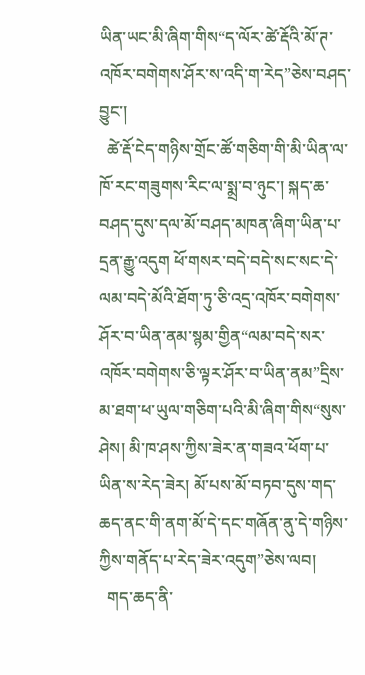ཡིན་ཡང་མི་ཞིག་གིས“ད་ལོར་ཚེ་རྡོའི་མོ་ཊ་འཁོར་བགེགས་ཤོར་ས་འདི་ག་རེད”ཅེས་བཤད་བྱུང་།
  ཚེ་རྡོ་ངེད་གཉིས་གྲོང་ཚོ་གཅིག་གི་མི་ཡིན་ལ་ཁོ་རང་གཟུགས་རིང་ལ་སྨྲ་བ་ཉུང་། སྐད་ཆ་བཤད་དུས་དལ་མོ་བཤད་མཁན་ཞིག་ཡིན་པ་དྲན་རྒྱུ་འདུག ཕོ་གསར་བདེ་བདེ་སང་སང་དེ་ལམ་བདེ་མོའི་ཐོག་ཏུ་ཅི་འདྲ་འཁོར་བགེགས་ཤོར་བ་ཡིན་ནམ་སྙམ་གྱིན“ལམ་བདེ་སར་འཁོར་བགེགས་ཅི་ལྟར་ཤོར་བ་ཡིན་ནམ”དྲིས་མ་ཐག་ཕ་ཡུལ་གཅིག་པའི་མི་ཞིག་གིས“སུས་ཤེས། མི་ཁ་ཤས་ཀྱིས་ཟེར་ན་གཟའ་ཕོག་པ་ཡིན་ས་རེད་ཟེར། མོ་པས་མོ་བཏབ་དུས་གད་ཆད་ནང་གི་ནག་མོ་དེ་དང་གཞོན་ནུ་དེ་གཉིས་ཀྱིས་གནོད་པ་རེད་ཟེར་འདུག”ཅེས་ལབ།
  གད་ཆད་ནི་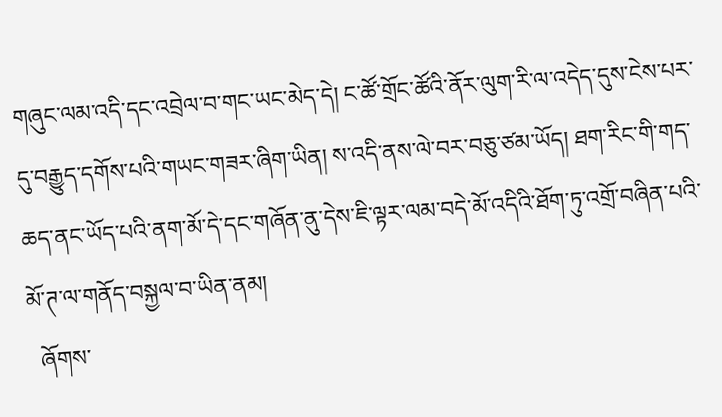གཞུང་ལམ་འདི་དང་འབྲེལ་བ་གང་ཡང་མེད་དེ། ང་ཚོ་གྲོང་ཚོའི་ནོར་ལུག་རི་ལ་འདེད་དུས་ངེས་པར་དུ་བརྒྱུད་དགོས་པའི་གཡང་གཟར་ཞིག་ཡིན། ས་འདི་ནས་ལེ་བར་བཅུ་ཙམ་ཡོད། ཐག་རིང་གི་གད་ཆད་ནང་ཡོད་པའི་ནག་མོ་དེ་དང་གཞོན་ནུ་དེས་ཇི་ལྟར་ལམ་བདེ་མོ་འདིའི་ཐོག་ཏུ་འགྲོ་བཞིན་པའི་མོ་ཊ་ལ་གནོད་བསྐྱལ་བ་ཡིན་ནམ།
  ཞོགས་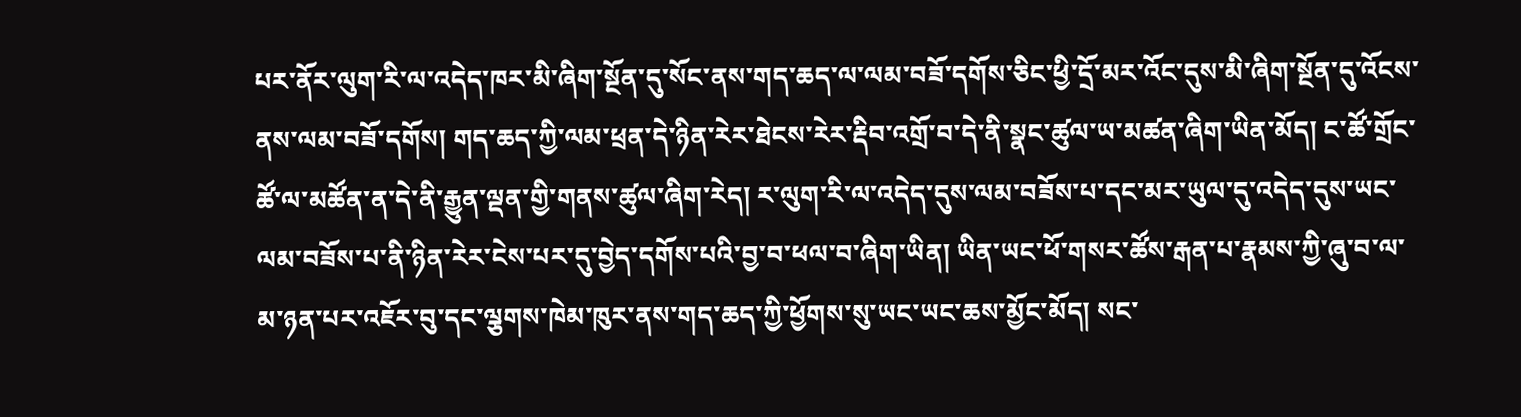པར་ནོར་ལུག་རི་ལ་འདེད་ཁར་མི་ཞིག་སྔོན་དུ་སོང་ནས་གད་ཆད་ལ་ལམ་བཟོ་དགོས་ཅིང་ཕྱི་དྲོ་མར་འོང་དུས་མི་ཞིག་སྔོན་དུ་འོངས་ནས་ལམ་བཟོ་དགོས། གད་ཆད་ཀྱི་ལམ་ཕྲན་དེ་ཉིན་རེར་ཐེངས་རེར་རྡིབ་འགྲོ་བ་དེ་ནི་སྣང་ཚུལ་ཡ་མཚན་ཞིག་ཡིན་མོད། ང་ཚོ་གྲོང་ཚོ་ལ་མཚོན་ན་དེ་ནི་རྒྱུན་ལྡན་གྱི་གནས་ཚུལ་ཞིག་རེད། ར་ལུག་རི་ལ་འདེད་དུས་ལམ་བཟོས་པ་དང་མར་ཡུལ་དུ་འདེད་དུས་ཡང་ལམ་བཟོས་པ་ནི་ཉིན་རེར་ངེས་པར་དུ་བྱེད་དགོས་པའི་བྱ་བ་ཕལ་བ་ཞིག་ཡིན། ཡིན་ཡང་ཕོ་གསར་ཚོས་རྒན་པ་རྣམས་ཀྱི་ཞུ་བ་ལ་མ་ཉན་པར་འཇོར་བུ་དང་ལྕགས་ཁེམ་ཁུར་ནས་གད་ཆད་ཀྱི་ཕྱོགས་སུ་ཡང་ཡང་ཆས་མྱོང་མོད། སང་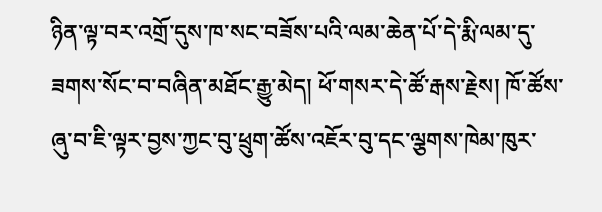ཉིན་ལྟ་བར་འགྲོ་དུས་ཁ་སང་བཟོས་པའི་ལམ་ཆེན་པོ་དེ་རྨི་ལམ་དུ་ཟགས་སོང་བ་བཞིན་མཐོང་རྒྱུ་མེད། ཕོ་གསར་དེ་ཚོ་རྒས་རྗེས། ཁོ་ཚོས་ཞུ་བ་ཇི་ལྟར་བྱས་ཀྱང་བུ་ཕྲུག་ཚོས་འཇོར་བུ་དང་ལྕགས་ཁེམ་ཁུར་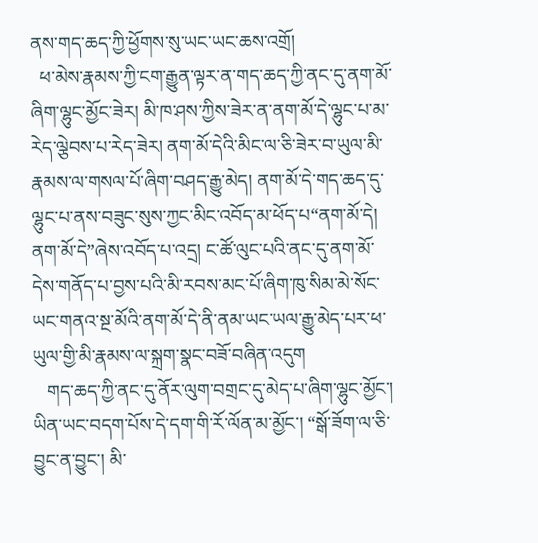ནས་གད་ཆད་ཀྱི་ཕྱོགས་སུ་ཡང་ཡང་ཆས་འགྲོ།
  ཕ་མེས་རྣམས་ཀྱི་ངག་རྒྱུན་ལྟར་ན་གད་ཆད་ཀྱི་ནང་དུ་ནག་མོ་ཞིག་ལྷུང་མྱོང་ཟེར། མི་ཁ་ཤས་ཀྱིས་ཟེར་ན་ནག་མོ་དེ་ལྷུང་པ་མ་རེད་ལྕེབས་པ་རེད་ཟེར། ནག་མོ་དེའི་མིང་ལ་ཅི་ཟེར་བ་ཡུལ་མི་རྣམས་ལ་གསལ་པོ་ཞིག་བཤད་རྒྱུ་མེད། ནག་མོ་དེ་གད་ཆད་དུ་ལྷུང་པ་ནས་བཟུང་སུས་ཀྱང་མིང་འབོད་མ་ཕོད་པ“ནག་མོ་དེ། ནག་མོ་དེ”ཞེས་འབོད་པ་འདྲ། ང་ཚོ་ལུང་པའི་ནང་དུ་ནག་མོ་དེས་གནོད་པ་བྱས་པའི་མི་རབས་མང་པོ་ཞིག་ཁུ་སིམ་མེ་སོང་ཡང་གནའ་སྔ་མོའི་ནག་མོ་དེ་ནི་ནམ་ཡང་ཡལ་རྒྱུ་མེད་པར་ཕ་ཡུལ་གྱི་མི་རྣམས་ལ་སྐྲག་སྣང་བཟོ་བཞིན་འདུག
   གད་ཆད་ཀྱི་ནང་དུ་ནོར་ལུག་བགྲང་དུ་མེད་པ་ཞིག་ལྷུང་མྱོང་། ཡིན་ཡང་བདག་པོས་དེ་དག་གི་རོ་ལོན་མ་མྱོང་། “སྒོ་ཟོག་ལ་ཅི་བྱུང་ན་བྱུང་། མི་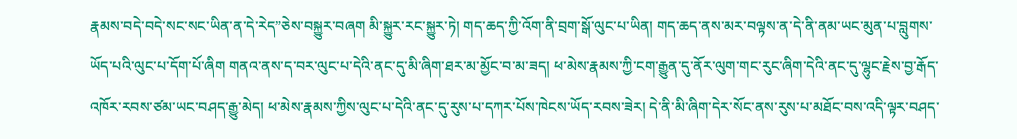རྣམས་བདེ་བདེ་སང་སང་ཡིན་ན་དེ་རེད”ཅེས་བསྐྱུར་བཞག མི་སྐྱུར་རང་སྐྱུར་ཏེ། གད་ཆད་ཀྱི་འོག་ནི་བྲག་སྒོ་ལུང་པ་ཡིན། གད་ཆད་ནས་མར་བལྟས་ན་དེ་ནི་ནམ་ཡང་མུན་པ་བླུགས་ཡོད་པའི་ལུང་པ་དོག་པོ་ཞིག གནའ་ནས་ད་བར་ལུང་པ་དེའི་ནང་དུ་མི་ཞིག་ཐར་མ་མྱོང་བ་མ་ཟད། ཕ་མེས་རྣམས་ཀྱི་ངག་རྒྱུན་དུ་ནོར་ལུག་གང་རུང་ཞིག་དེའི་ནང་དུ་ལྷུང་རྗེས་བྱ་རྒོད་འཁོར་རབས་ཙམ་ཡང་བཤད་རྒྱུ་མེད། ཕ་མེས་རྣམས་ཀྱིས་ལུང་པ་དེའི་ནང་དུ་རུས་པ་དཀར་པོས་ཁེངས་ཡོད་རབས་ཟེར། དེ་ནི་མི་ཞིག་དེར་སོང་ནས་རུས་པ་མཐོང་བས་འདི་ལྟར་བཤད་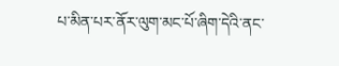པ་མིན་པར་ནོར་ལུག་མང་པོ་ཞིག་དེའི་ནང་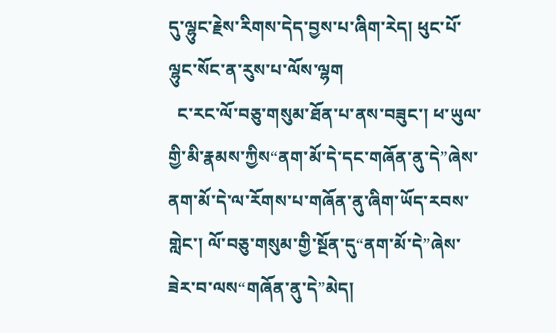དུ་ལྷུང་རྗེས་རིགས་དེད་བྱས་པ་ཞིག་རེད། ཕུང་པོ་ལྷུང་སོང་ན་རུས་པ་ལོས་ལྷག
  ང་རང་ལོ་བཅུ་གསུམ་ཐོན་པ་ནས་བཟུང་། ཕ་ཡུལ་གྱི་མི་རྣམས་ཀྱིས“ནག་མོ་དེ་དང་གཞོན་ནུ་དེ”ཞེས་ནག་མོ་དེ་ལ་རོགས་པ་གཞོན་ནུ་ཞིག་ཡོད་རབས་གླེང་། ལོ་བཅུ་གསུམ་གྱི་སྔོན་དུ“ནག་མོ་དེ”ཞེས་ཟེར་བ་ལས“གཞོན་ནུ་དེ”མེད།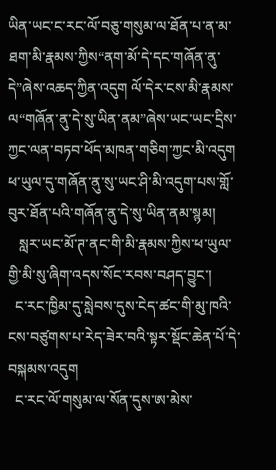ཡིན་ཡང་ང་རང་ལོ་བཅུ་གསུམ་ལ་ཐོན་པ་ན་མ་ཐག་མི་རྣམས་ཀྱིས“ནག་མོ་དེ་དང་གཞོན་ནུ་དེ”ཞེས་འཆད་ཀྱིན་འདུག ལོ་དེར་ངས་མི་རྣམས་ལ“གཞོན་ནུ་དེ་སུ་ཡིན་ནམ”ཞེས་ཡང་ཡང་དྲིས་ཀྱང་ལན་བཏབ་ཕོད་མཁན་གཅིག་ཀྱང་མི་འདུག ཕ་ཡུལ་དུ་གཞོན་ནུ་སུ་ཡང་ཤི་མི་འདུག་པས་གློ་བུར་ཐོན་པའི་གཞོན་ནུ་དེ་སུ་ཡིན་ནམ་སྙམ།
   སླར་ཡང་མོ་ཊ་ནང་གི་མི་རྣམས་ཀྱིས་ཕ་ཡུལ་གྱི་མི་སུ་ཞིག་འདས་སོང་རབས་བཤད་བྱུང་།
  ང་རང་ཁྱིམ་དུ་སླེབས་དུས་ངེད་ཚང་གི་མུ་ཁའི་ངས་བཙུགས་པ་རེད་ཟེར་བའི་སྟར་སྡོང་ཆེན་པོ་དེ་བསྐམས་འདུག
  ང་རང་ལོ་གསུམ་ལ་སོན་དུས་ཨ་མེས་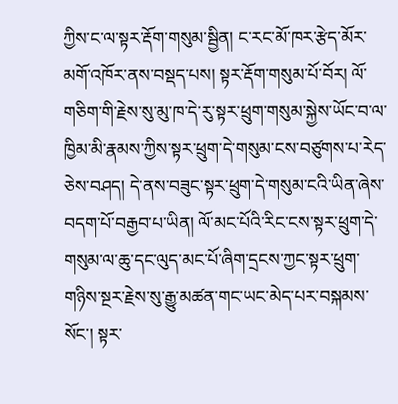ཀྱིས་ང་ལ་སྟར་རྡོག་གསུམ་སྦྱིན། ང་རང་མོ་ཁར་རྩེད་མོར་མགོ་འཁོར་ནས་བསྡད་པས། སྟར་རྡོག་གསུམ་པོ་བོར། ལོ་གཅིག་གི་རྗེས་སུ་མུ་ཁ་དེ་རུ་སྟར་ཕྲུག་གསུམ་སྐྱེས་ཡོང་བ་ལ་ཁྱིམ་མི་རྣམས་ཀྱིས་སྟར་ཕྲུག་དེ་གསུམ་ངས་བཙུགས་པ་རེད་ཅེས་བཤད། དེ་ནས་བཟུང་སྟར་ཕྲུག་དེ་གསུམ་ངའི་ཡིན་ཞེས་བདག་པོ་བརྒྱབ་པ་ཡིན། ལོ་མང་པོའི་རིང་ངས་སྟར་ཕྲུག་དེ་གསུམ་ལ་ཆུ་དང་ལུད་མང་པོ་ཞིག་དྲངས་ཀྱང་སྟར་ཕྲུག་གཉིས་སྔར་རྗེས་སུ་རྒྱུ་མཚན་གང་ཡང་མེད་པར་བསྐམས་སོང་། སྟར་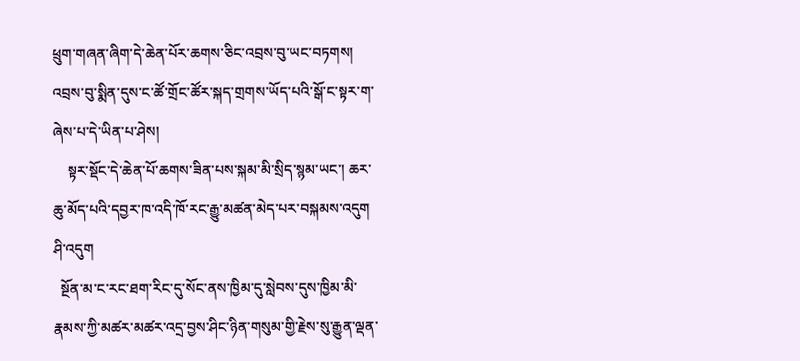ཕྲུག་གཞན་ཞིག་དེ་ཆེན་པོར་ཆགས་ཅིང་འབྲས་བུ་ཡང་བཏགས། འབྲས་བུ་སྨིན་དུས་ང་ཚོ་གྲོང་ཚོར་སྐད་གྲགས་ཡོད་པའི་སྒོ་ང་སྟར་ག་ཞེས་པ་དེ་ཡིན་པ་ཤེས།
    སྟར་སྡོང་དེ་ཆེན་པོ་ཆགས་ཟིན་པས་སྐམ་མི་སྲིད་སྙམ་ཡང་། ཆར་ཆུ་མོད་པའི་དབྱར་ཁ་འདི་ཁོ་རང་རྒྱུ་མཚན་མེད་པར་བསྐམས་འདུག ཤི་འདུག
  སྔོན་མ་ང་རང་ཐག་རིང་དུ་སོང་ནས་ཁྱིམ་དུ་སླེབས་དུས་ཁྱིམ་མི་རྣམས་ཀྱི་མཚར་མཚར་འདྲ་བྱས་ཤིང་ཉིན་གསུམ་གྱི་རྗེས་སུ་རྒྱུན་ལྡན་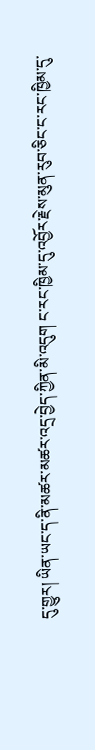དུ་གྱུར། ཡིན་ཡང་ད་ནི་མཚར་མཚར་འདྲ་བྱེད་ཀྱིན་མི་འདུག ང་རང་ཁྱིམ་དུ་འབྱོར་རྗེས་མུན་རུབ་ཅིང་ང་རང་ཁྱིམ་དུ་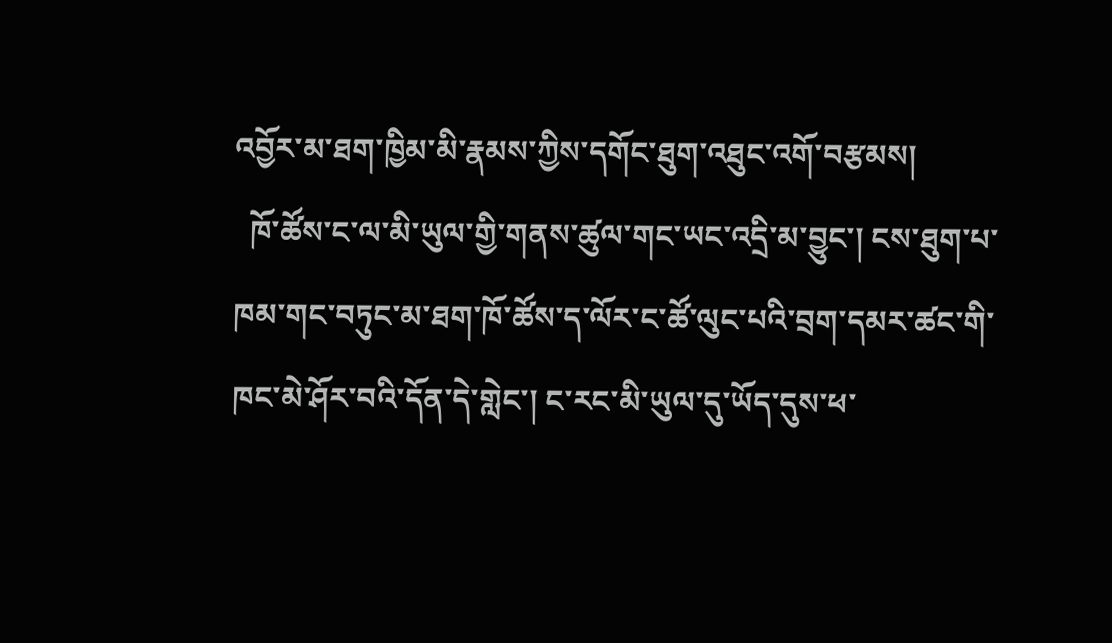འབྱོར་མ་ཐག་ཁྱིམ་མི་རྣམས་ཀྱིས་དགོང་ཐུག་འཐུང་འགོ་བརྩམས།
  ཁོ་ཚོས་ང་ལ་མི་ཡུལ་གྱི་གནས་ཚུལ་གང་ཡང་འདྲི་མ་བྱུང་། ངས་ཐུག་པ་ཁམ་གང་བཏུང་མ་ཐག་ཁོ་ཚོས་ད་ལོར་ང་ཚོ་ལུང་པའི་བྲག་དམར་ཚང་གི་ཁང་མེ་ཤོར་བའི་དོན་དེ་གླེང་། ང་རང་མི་ཡུལ་དུ་ཡོད་དུས་ཕ་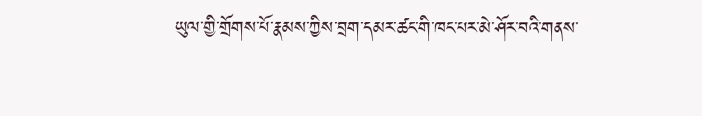ཡུལ་གྱི་གྲོགས་པོ་རྣམས་ཀྱིས་བྲག་དམར་ཚང་གི་ཁང་པར་མེ་ཤོར་བའི་གནས་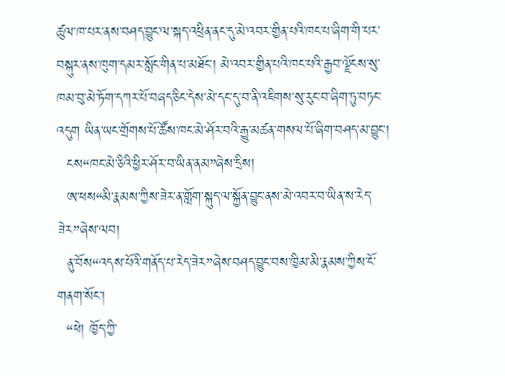ཚུལ་ཁ་པར་ནས་བཤད་བྱུང་ལ་སྐད་འཕྲིན་ནང་དུ་མེ་འབར་གྱིན་པའི་ཁང་པ་ཞིག་གི་པར་བསྐུར་ནས་ཁུག་དམར་སློང་གིན་པ་མཐོང་། མེ་འབར་གྱིན་པའི་ཁང་པའི་རྒྱབ་ལྗོངས་སུ་ཁམ་བུ་མེ་ཏོག་དཀར་པོ་བཞད་ཅིང་དེས་མེ་དང་དུ་བ་ནི་འཇིགས་སུ་རུང་བ་ཞིག་ཏུ་བཏང་འདུག ཡིན་ཡང་གྲོགས་པོ་ཚོས་ཁང་མེ་ཤོར་བའི་རྒྱུ་མཚན་གསལ་པོ་ཞིག་བཤད་མ་བྱུང་།
  ངས“ཁང་མེ་ཅིའི་ཕྱིར་ཤོར་བ་ཡིན་ནམ”ཞེས་དྲིས།
  ཨ་ཕས“མི་རྣམས་ཀྱིས་ཟེར་ན་གློག་སྐུད་ལ་སྐྱོན་བྱུང་ནས་མེ་འབར་བ་ཡིན་ས་རེད་ཟེར”ཞེས་ལབ།
  ནུ་བོས“འདས་པོའི་གནོད་པ་རེད་ཟེར”ཞེས་བཤད་བྱུང་བས་ཁྱིམ་མི་རྣམས་ཀྱིས་ངོ་གནག་སོང་།
  “ཕེ། ཁྱོད་ཀྱི་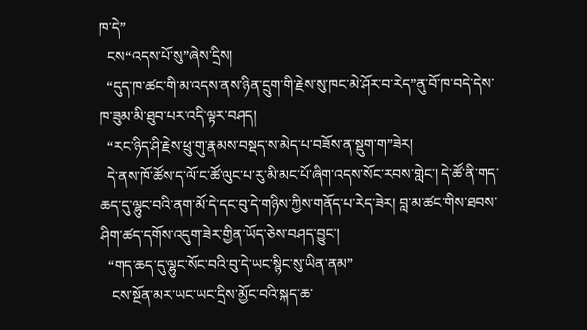ཁ་དེ”
  ངས“འདས་པོ་སུ”ཞེས་དྲིས།
  “དུད་ཁ་ཚང་གི་མ་འདས་ནས་ཉིན་དྲུག་གི་རྗེས་སུ་ཁང་མེ་ཤོར་བ་རེད”ནུ་བོ་ཁ་བདེ་དེས་ཁ་ཟུམ་མི་ཐུབ་པར་འདི་ལྟར་བཤད།
  “རང་ཉིད་ཤི་རྗེས་ཕྲུ་གུ་རྣམས་བསྡད་ས་མེད་པ་བཟོས་ན་སྡུག་ག”ཟེར།
  དེ་ནས་ཁོ་ཚོས་ད་ལོ་ང་ཚོ་ལུང་པ་རུ་མི་མང་པོ་ཞིག་འདས་སོང་རབས་གླེང་། དེ་ཚོ་ནི་གད་ཆད་དུ་ལྷུང་བའི་ནག་མོ་དེ་དང་བུ་དེ་གཉིས་ཀྱིས་གནོད་པ་རེད་ཟེར། བླ་མ་ཚང་གིས་ཐབས་ཤིག་ཚད་དགོས་འདུག་ཟེར་གྱིན་ཡོད་ཅེས་བཤད་བྱུང་།
  “གད་ཆད་དུ་ལྷུང་སོང་བའི་བུ་དེ་ཡང་སྙིང་སུ་ཡིན་ནམ”
   ངས་སྔོན་མར་ཡང་ཡང་དྲིས་མྱོང་བའི་སྐད་ཆ་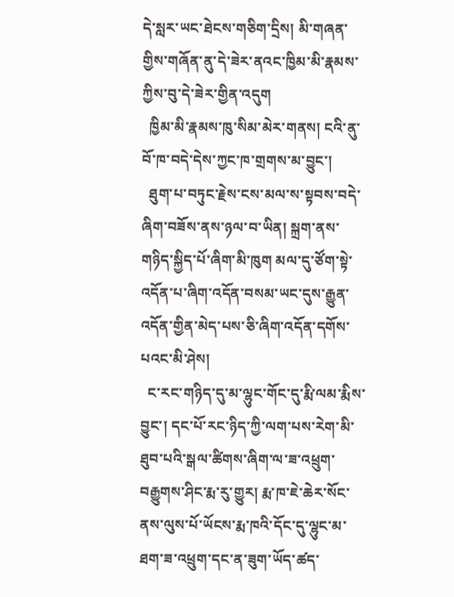དེ་སླར་ཡང་ཐེངས་གཅིག་དྲིས། མི་གཞན་གྱིས་གཞོན་ནུ་དེ་ཟེར་ནའང་ཁྱིམ་མི་རྣམས་ཀྱིས་བུ་དེ་ཟེར་གྱིན་འདུག
  ཁྱིམ་མི་རྣམས་ཁུ་སིམ་མེར་གནས། ངའི་ནུ་བོ་ཁ་བདེ་དེས་ཀྱང་ཁ་གྲགས་མ་བྱུང་།
  ཐུག་པ་བཏུང་རྗེས་ངས་མལ་ས་སྟབས་བདེ་ཞིག་བཟོས་ནས་ཉལ་བ་ཡིན། སྐྲག་ནས་གཉིད་སྐྱིད་པོ་ཞིག་མི་ཁུག མལ་དུ་ཙོག་སྟེ་འདོན་པ་ཞིག་འདོན་བསམ་ཡང་དུས་རྒྱུན་འདོན་གྱིན་མེད་པས་ཅི་ཞིག་འདོན་དགོས་པའང་མི་ཤེས།
  ང་རང་གཉིད་དུ་མ་ལྷུང་གོང་དུ་རྨི་ལམ་རྨིས་བྱུང་། དང་པོ་རང་ཉིད་ཀྱི་ལག་པས་རེག་མི་ཐུབ་པའི་སྒལ་ཚིགས་ཞིག་ལ་ཟ་འཕྲུག་བརྒྱུགས་ཤིང་རྨ་རུ་གྱུར། རྨ་ཁ་ཇེ་ཆེར་སོང་ནས་ལུས་པོ་ཡོངས་རྨ་ཁའི་དོང་དུ་ལྷུང་མ་ཐག་ཟ་འཕྲུག་དང་ན་ཟུག་ཡོད་ཚད་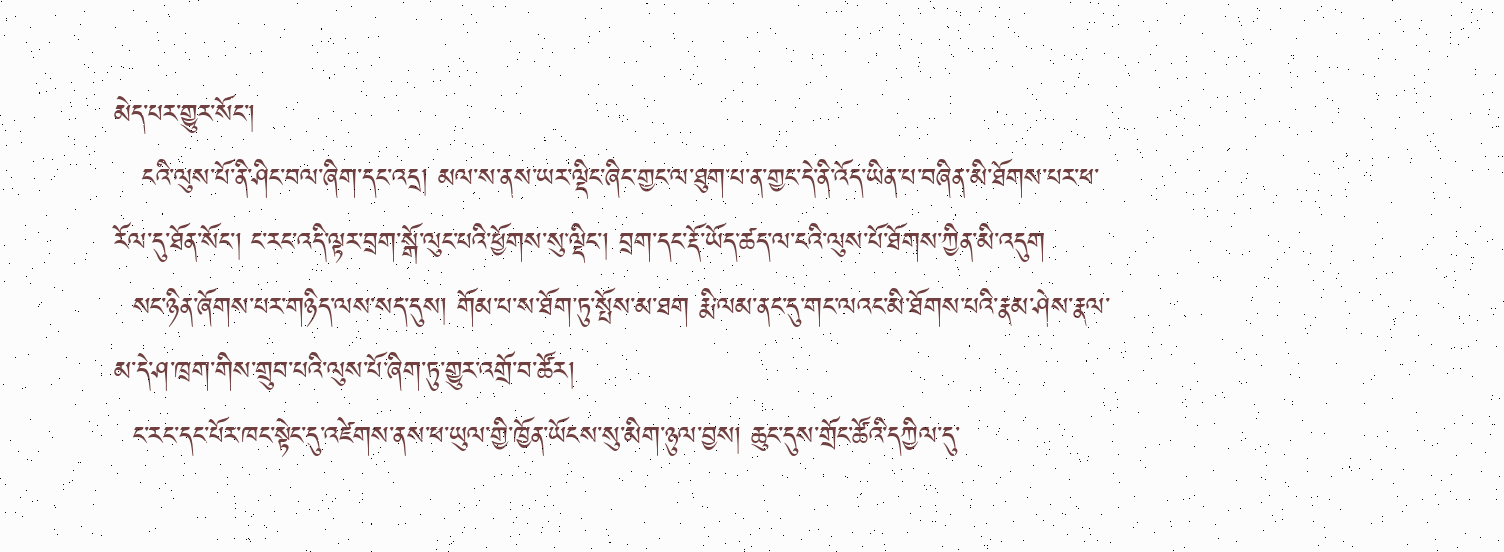མེད་པར་གྱུར་སོང་།
   ངའི་ལུས་པོ་ནི་ཤིང་བལ་ཞིག་དང་འདྲ། མལ་ས་ནས་ཡར་ལྡིང་ཞིང་གྱང་ལ་ཐུག་པ་ན་གྱང་དེ་ནི་འོད་ཡིན་པ་བཞིན་མི་ཐོགས་པར་ཕ་རོལ་དུ་ཐོན་སོང་། ང་རང་འདི་ལྟར་བྲག་སྒོ་ལུང་པའི་ཕྱོགས་སུ་ལྡིང་། བྲག་དང་རྡོ་ཡོད་ཚད་ལ་ངའི་ལུས་པོ་ཐོགས་ཀྱིན་མི་འདུག
  སང་ཉིན་ཞོགས་པར་གཉིད་ལས་སད་དུས། གོམ་པ་ས་ཐོག་ཏུ་སྤོས་མ་ཐག རྨི་ལམ་ནང་དུ་གང་ལའང་མི་ཐོགས་པའི་རྣམ་ཤེས་རྣལ་མ་དེ་ཤ་ཁྲག་གིས་གྲུབ་པའི་ལུས་པོ་ཞིག་ཏུ་གྱུར་འགྲོ་བ་ཚོར།
  ང་རང་དང་པོར་ཁང་སྟེང་དུ་འཛེགས་ནས་ཕ་ཡུལ་གྱི་ཁྱོན་ཡོངས་སུ་མིག་ཉུལ་བྱས། ཆུང་དུས་གྲོང་ཚོའི་དཀྱིལ་དུ་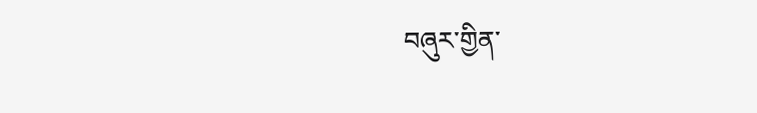བཞུར་གྱིན་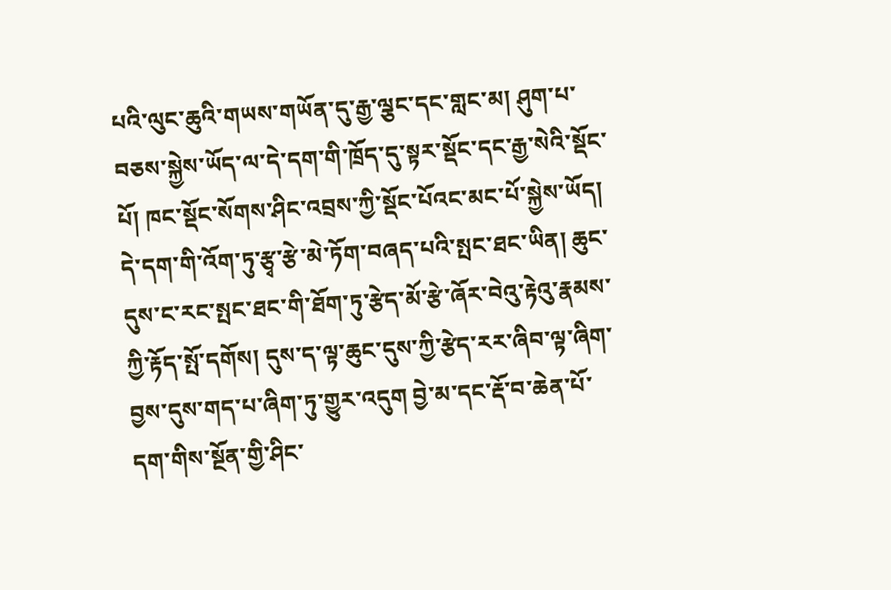པའི་ལུང་ཆུའི་གཡས་གཡོན་དུ་རྒྱ་ལྕང་དང་གླང་མ། ཤུག་པ་བཅས་སྐྱེས་ཡོད་ལ་དེ་དག་གི་ཁྲོད་དུ་སྟར་སྡོང་དང་རྒྱ་སེའི་སྡོང་པོ། ཁང་སྡོང་སོགས་ཤིང་འབྲས་ཀྱི་སྡོང་པོའང་མང་པོ་སྐྱེས་ཡོད། དེ་དག་གི་འོག་ཏུ་རྩྭ་རྩེ་མེ་ཏོག་བཞད་པའི་སྤང་ཐང་ཡིན། ཆུང་དུས་ང་རང་སྤང་ཐང་གི་ཐོག་ཏུ་རྩེད་མོ་རྩེ་ཞོར་བེའུ་རྟེའུ་རྣམས་ཀྱི་རྟོད་སྤོ་དགོས། དུས་ད་ལྟ་ཆུང་དུས་ཀྱི་རྩེད་རར་ཞིབ་ལྟ་ཞིག་བྱས་དུས་གད་པ་ཞིག་ཏུ་གྱུར་འདུག བྱེ་མ་དང་རྡོ་བ་ཆེན་པོ་དག་གིས་སྔོན་གྱི་ཤིང་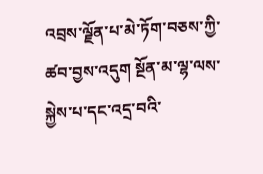འབྲས་ལྗོན་པ་མེ་ཏོག་བཅས་ཀྱི་ཚབ་བྱས་འདུག སྔོན་མ་ལྷ་ལས་སྐྱེས་པ་དང་འདྲ་བའི་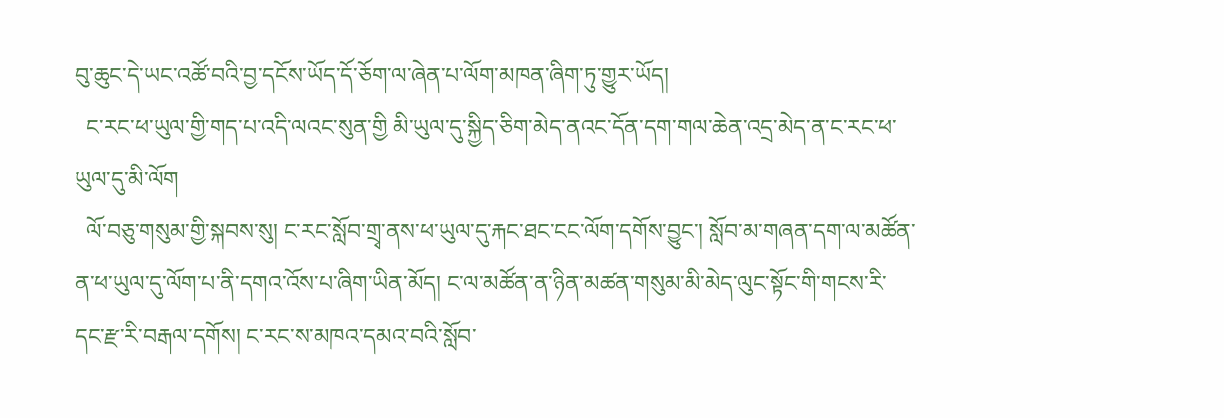བུ་ཆུང་དེ་ཡང་འཚོ་བའི་བྱ་དངོས་ཡོད་དོ་ཅོག་ལ་ཞེན་པ་ལོག་མཁན་ཞིག་ཏུ་གྱུར་ཡོད།
  ང་རང་ཕ་ཡུལ་གྱི་གད་པ་འདི་ལའང་སུན་གྱི མི་ཡུལ་དུ་སྐྱིད་ཅིག་མེད་ནའང་དོན་དག་གལ་ཆེན་འདྲ་མེད་ན་ང་རང་ཕ་ཡུལ་དུ་མི་ལོག
  ལོ་བཅུ་གསུམ་གྱི་སྐབས་སུ། ང་རང་སློབ་གྲྭ་ནས་ཕ་ཡུལ་དུ་རྐང་ཐང་ངང་ལོག་དགོས་བྱུང་། སློབ་མ་གཞན་དག་ལ་མཚོན་ན་ཕ་ཡུལ་དུ་ལོག་པ་ནི་དགའ་འོས་པ་ཞིག་ཡིན་མོད། ང་ལ་མཚོན་ན་ཉིན་མཚན་གསུམ་མི་མེད་ལུང་སྟོང་གི་གངས་རི་དང་རྫ་རི་བརྒལ་དགོས། ང་རང་ས་མཁའ་དམའ་བའི་སློབ་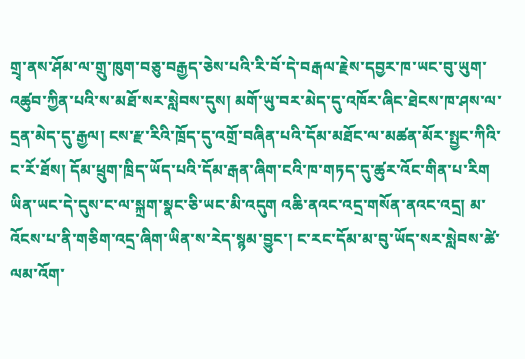གྲྭ་ནས་ཤོམ་ལ་གྲུ་ཁུག་བཅུ་བརྒྱད་ཅེས་པའི་རི་བོ་དེ་བརྒལ་རྗེས་དབྱར་ཁ་ཡང་བུ་ཡུག་འཚུབ་ཀྱིན་པའི་ས་མཐོ་སར་སླེབས་དུས། མགོ་ཡུ་བར་མེད་དུ་འཁོར་ཞིང་ཐེངས་ཁ་ཤས་ལ་དྲན་མེད་དུ་རྒྱལ། ངས་རྫ་རིའི་ཁྲོད་དུ་འགྲོ་བཞིན་པའི་དོམ་མཐོང་ལ་མཚན་མོར་སྤྱང་ཀིའི་ང་རོ་ཐོས། དོམ་ཕྲུག་ཁྲིད་ཡོད་པའི་དོམ་རྒན་ཞིག་ངའི་ཁ་གཏད་དུ་ཚུར་འོང་གིན་པ་རིག ཡིན་ཡང་དེ་དུས་ང་ལ་སྐྲག་སྣང་ཅི་ཡང་མི་འདུག འཆི་ནའང་འདྲ་གསོན་ནའང་འདྲ། མ་འོངས་པ་ནི་གཅིག་འདྲ་ཞིག་ཡིན་ས་རེད་སྙམ་བྱུང་། ང་རང་དོམ་མ་བུ་ཡོད་སར་སླེབས་ཚེ་ལམ་འོག་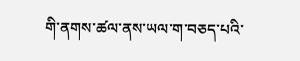གི་ནགས་ཚལ་ནས་ཡལ་ག་བཅད་པའི་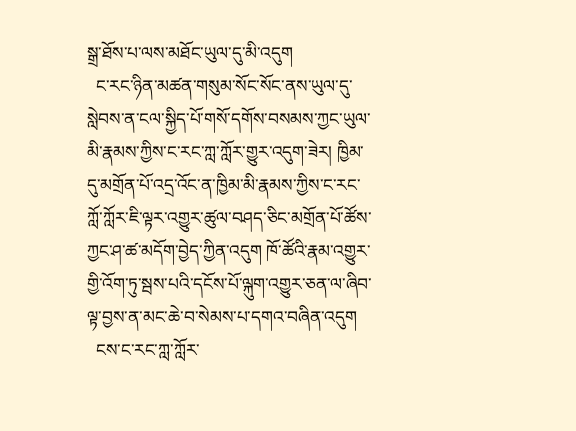སྒྲ་ཐོས་པ་ལས་མཐོང་ཡུལ་དུ་མི་འདུག
  ང་རང་ཉིན་མཚན་གསུམ་སོང་སོང་ནས་ཡུལ་དུ་སླེབས་ན་ངལ་སྐྱིད་པོ་གསོ་དགོས་བསམས་ཀྱང་ཡུལ་མི་རྣམས་ཀྱིས་ང་རང་ཀླ་ཀློར་གྱུར་འདུག་ཟེར། ཁྱིམ་དུ་མགྲོན་པོ་འདྲ་འོང་ན་ཁྱིམ་མི་རྣམས་ཀྱིས་ང་རང་ཀློ་ཀློར་ཇི་ལྟར་འགྱུར་ཚུལ་བཤད་ཅིང་མགྲོན་པོ་ཚོས་ཀྱང་ཤ་ཚ་མདོག་བྱེད་ཀྱིན་འདུག ཁོ་ཚོའི་རྣམ་འགྱུར་གྱི་འོག་ཏུ་སྦས་པའི་དངོས་པོ་ལྐུག་འགྱུར་ཅན་ལ་ཞིབ་ལྟ་བྱས་ན་མང་ཆེ་བ་སེམས་པ་དགའ་བཞིན་འདུག
  ངས་ང་རང་ཀླ་ཀློར་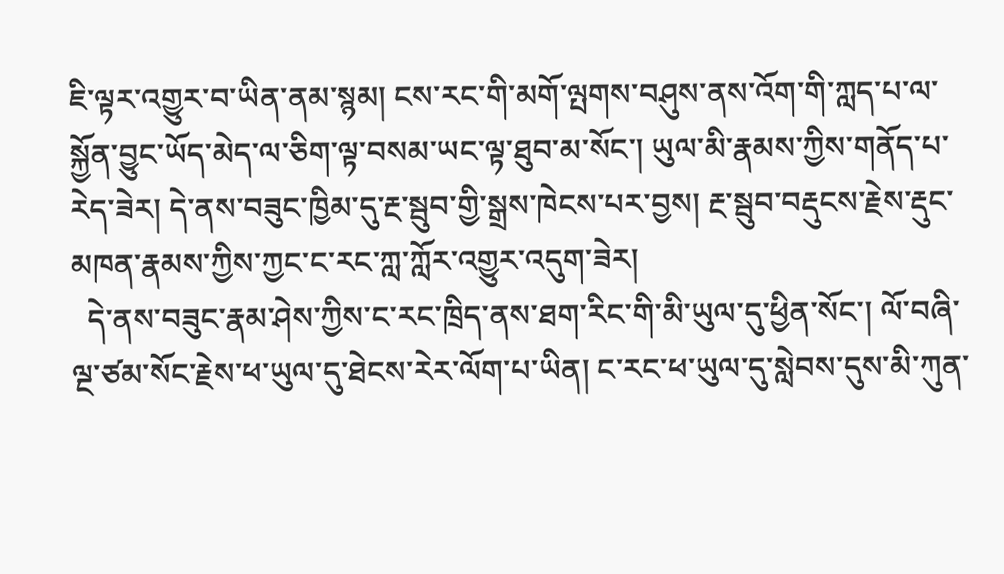ཇི་ལྟར་འགྱུར་བ་ཡིན་ནམ་སྙམ། ངས་རང་གི་མགོ་ལྤགས་བཤུས་ནས་འོག་གི་ཀླད་པ་ལ་སྐྱོན་བྱུང་ཡོད་མེད་ལ་ཅིག་ལྟ་བསམ་ཡང་ལྟ་ཐུབ་མ་སོང་། ཡུལ་མི་རྣམས་ཀྱིས་གནོད་པ་རེད་ཟེར། དེ་ནས་བཟུང་ཁྱིམ་དུ་རྔ་སྦུབ་གྱི་སྒྲས་ཁེངས་པར་བྱས། རྔ་སྦུབ་བརྡུངས་རྗེས་རྡུང་མཁན་རྣམས་ཀྱིས་ཀྱང་ང་རང་ཀླ་ཀློར་འགྱུར་འདུག་ཟེར།
  དེ་ནས་བཟུང་རྣམ་ཤེས་ཀྱིས་ང་རང་ཁྲིད་ནས་ཐག་རིང་གི་མི་ཡུལ་དུ་ཕྱིན་སོང་། ལོ་བཞི་ལྔ་ཙམ་སོང་རྗེས་ཕ་ཡུལ་དུ་ཐེངས་རེར་ལོག་པ་ཡིན། ང་རང་ཕ་ཡུལ་དུ་སླེབས་དུས་མི་ཀུན་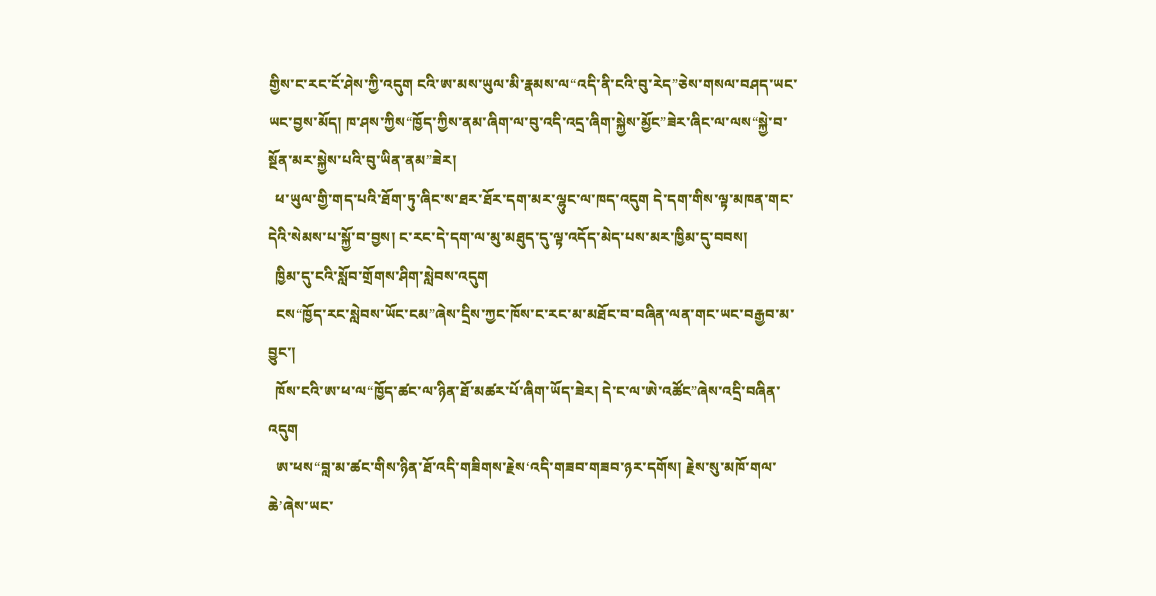གྱིས་ང་རང་ངོ་ཤེས་ཀྱི་འདུག ངའི་ཨ་མས་ཡུལ་མི་རྣམས་ལ“འདི་ནི་ངའི་བུ་རེད”ཅེས་གསལ་བཤད་ཡང་ཡང་བྱས་མོད། ཁ་ཤས་ཀྱིས“ཁྱོད་ཀྱིས་ནམ་ཞིག་ལ་བུ་འདི་འདྲ་ཞིག་སྐྱེས་མྱོང”ཟེར་ཞིང་ལ་ལས“སྐྱེ་བ་སྔོན་མར་སྐྱེས་པའི་བུ་ཡིན་ནམ”ཟེར།
  ཕ་ཡུལ་གྱི་གད་པའི་ཐོག་ཏུ་ཞིང་ས་ཐར་ཐོར་དག་མར་ལྷུང་ལ་ཁད་འདུག དེ་དག་གིས་ལྟ་མཁན་གང་དེའི་སེམས་པ་སྐྱོ་བ་བྱས། ང་རང་དེ་དག་ལ་མུ་མཐུད་དུ་ལྟ་འདོད་མེད་པས་མར་ཁྱིམ་དུ་བབས།
  ཁྱིམ་དུ་ངའི་སློབ་གྲོགས་ཤིག་སླེབས་འདུག
  ངས“ཁྱོད་རང་སླེབས་ཡོང་ངམ”ཞེས་དྲིས་ཀྱང་ཁོས་ང་རང་མ་མཐོང་བ་བཞིན་ལན་གང་ཡང་བརྒྱབ་མ་བྱུང་།
  ཁོས་ངའི་ཨ་ཕ་ལ“ཁྱོད་ཚང་ལ་ཉིན་ཐོ་མཚར་པོ་ཞིག་ཡོད་ཟེར། དེ་ང་ལ་ཨེ་འཚོང”ཞེས་འདྲི་བཞིན་འདུག
  ཨ་ཕས“བླ་མ་ཚང་གིས་ཉིན་ཐོ་འདི་གཟིགས་རྗེས‘འདི་གཟབ་གཟབ་ཉར་དགོས། རྗེས་སུ་མཁོ་གལ་ཆེ’ཞེས་ཡང་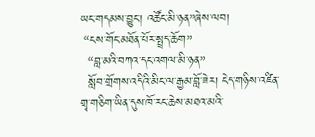ཡང་གདམས་བྱུང་། འཚོང་མི་ཉན”ཞེས་ལབ།
 “ངས་གོང་མཐོན་པོར་སྤྲད་ཆོག”
  “བླ་མའི་བཀའ་དང་འགལ་མི་ཉན”
  སློབ་གྲོགས་འདིའི་མིང་ལ་རྒྱམ་བློ་ཟེར། ངེད་གཉིས་འཛིན་གྲྭ་གཅིག་ཡིན་དུས་ཁོ་རང་ཆེས་མཐའ་མའི་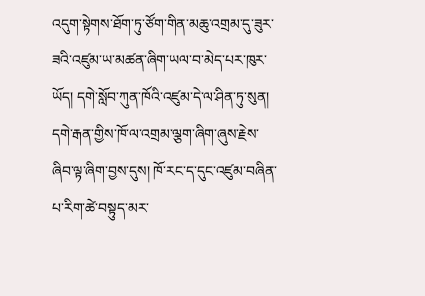འདུག་སྟེགས་ཐོག་ཏུ་ཙོག་གིན་མཆུ་འགྲམ་དུ་ཟུར་ཟའི་འཛུམ་ཡ་མཚན་ཞིག་ཡལ་བ་མེད་པར་ཁུར་ཡོད། དགེ་སློབ་ཀུན་ཁོའི་འཛུམ་དེ་ལ་ཤིན་ཏུ་སུན། དགེ་རྒན་གྱིས་ཁོ་ལ་འགྲམ་ལྕག་ཞིག་ཞུས་རྗེས་ཞིབ་ལྟ་ཞིག་བྱས་དུས། ཁོ་རང་ད་དུང་འཛུམ་བཞིན་པ་རིག་ཚེ་བསྟུད་མར་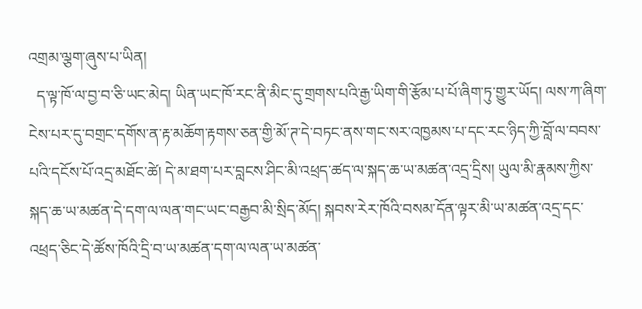འགྲམ་ལྕག་ཞུས་པ་ཡིན།
  ད་ལྟ་ཁོ་ལ་བྱ་བ་ཅི་ཡང་མེད། ཡིན་ཡང་ཁོ་རང་ནི་མིང་དུ་གྲགས་པའི་རྒྱ་ཡིག་གི་རྩོམ་པ་པོ་ཞིག་ཏུ་གྱུར་ཡོད། ལས་ཀ་ཞིག་ངེས་པར་དུ་བགྲང་དགོས་ན་རྟ་མཆོག་རྟགས་ཅན་གྱི་མོ་ཊ་དེ་བཏང་ནས་གང་སར་འཁྱམས་པ་དང་རང་ཉིད་ཀྱི་བློ་ལ་བབས་པའི་དངོས་པོ་འདྲ་མཐོང་ཚེ། དེ་མ་ཐག་པར་བླངས་ཤིང་མི་འཕྲད་ཚད་ལ་སྐད་ཆ་ཡ་མཚན་འདྲ་དྲིས། ཡུལ་མི་རྣམས་ཀྱིས་སྐད་ཆ་ཡ་མཚན་དེ་དག་ལ་ལན་གང་ཡང་བརྒྱབ་མི་སྲིད་མོད། སྐབས་རེར་ཁོའི་བསམ་དོན་ལྟར་མི་ཡ་མཚན་འདྲ་དང་འཕྲད་ཅིང་དེ་ཚོས་ཁོའི་དྲི་བ་ཡ་མཚན་དག་ལ་ལན་ཡ་མཚན་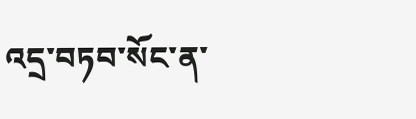འདྲ་བཏབ་སོང་ན་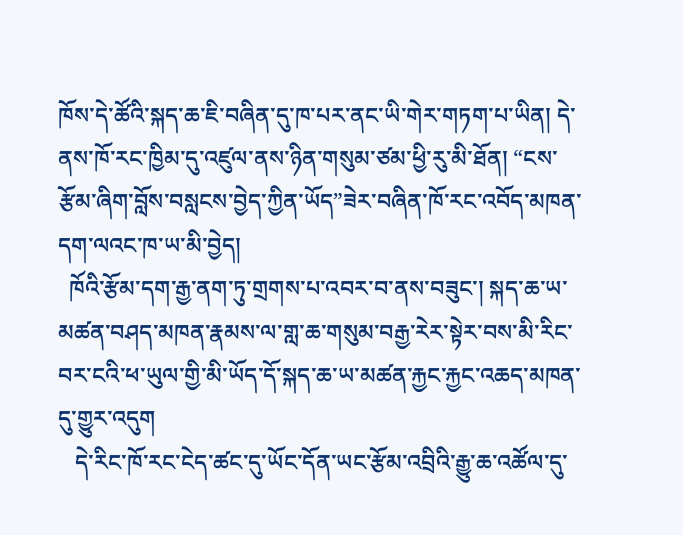ཁོས་དེ་ཚོའི་སྐད་ཆ་ཇི་བཞིན་དུ་ཁ་པར་ནང་ཡི་གེར་གཏག་པ་ཡིན། དེ་ནས་ཁོ་རང་ཁྱིམ་དུ་འཛུལ་ནས་ཉིན་གསུམ་ཙམ་ཕྱི་རུ་མི་ཐོན། “ངས་རྩོམ་ཞིག་བློས་བསླངས་བྱེད་ཀྱིན་ཡོད”ཟེར་བཞིན་ཁོ་རང་འབོད་མཁན་དག་ལའང་ཁ་ཡ་མི་བྱེད།
  ཁོའི་རྩོམ་དག་རྒྱ་ནག་ཏུ་གྲགས་པ་འབར་བ་ནས་བཟུང་། སྐད་ཆ་ཡ་མཚན་བཤད་མཁན་རྣམས་ལ་གླ་ཆ་གསུམ་བརྒྱ་རེར་སྟེར་བས་མི་རིང་བར་ངའི་ཕ་ཡུལ་གྱི་མི་ཡོད་དོ་སྐད་ཆ་ཡ་མཚན་རྐྱང་རྐྱང་འཆད་མཁན་དུ་གྱུར་འདུག
   དེ་རིང་ཁོ་རང་ངེད་ཚང་དུ་ཡོང་དོན་ཡང་རྩོམ་འབྲིའི་རྒྱུ་ཆ་འཚོལ་དུ་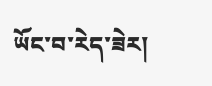ཡོང་བ་རེད་ཟེར།